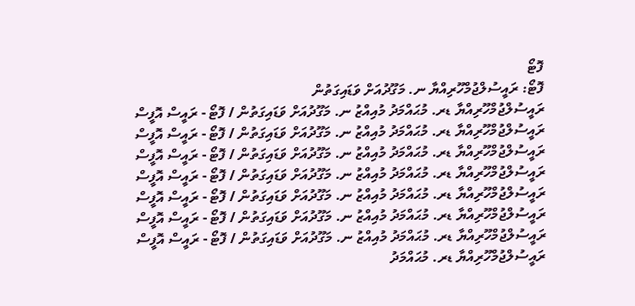ފޮޓޯ
ފޮޓޯ: ރައީސުލްޖުމްހޫރިއްޔާ ނ. މަގޫދުއަށް ވަޑައިގަތުން
ރައީސުލްޖުމްހޫރިއްޔާ ޑރ. މުޙައްމަދު މުއިއްޒު ނ. މަގޫދުއަށް ވަޑައިގަތުން / ފޮޓޯ - ރައީސް އޮފީސް
ރައީސުލްޖުމްހޫރިއްޔާ ޑރ. މުޙައްމަދު މުއިއްޒު ނ. މަގޫދުއަށް ވަޑައިގަތުން / ފޮޓޯ - ރައީސް އޮފީސް
ރައީސުލްޖުމްހޫރިއްޔާ ޑރ. މުޙައްމަދު މުއިއްޒު ނ. މަގޫދުއަށް ވަޑައިގަތުން / ފޮޓޯ - ރައީސް އޮފީސް
ރައީސުލްޖުމްހޫރިއްޔާ ޑރ. މުޙައްމަދު މުއިއްޒު ނ. މަގޫދުއަށް ވަޑައިގަތުން / ފޮޓޯ - ރައީސް އޮފީސް
ރައީސުލްޖުމްހޫރިއްޔާ ޑރ. މުޙައްމަދު މުއިއްޒު ނ. މަގޫދުއަށް ވަޑައިގަތުން / ފޮޓޯ - ރައީސް އޮފީސް
ރައީސުލްޖުމްހޫރިއްޔާ ޑރ. މުޙައްމަދު މުއިއްޒު ނ. މަގޫދުއަށް ވަޑައިގަތުން / ފޮޓޯ - ރައީސް އޮފީސް
ރައީސުލްޖުމްހޫރިއްޔާ ޑރ. މުޙައްމަދު މުއިއްޒު ނ. މަގޫދުއަށް ވަޑައިގަތުން / ފޮޓޯ - ރައީސް އޮފީސް
ރައީސުލްޖުމްހޫރިއްޔާ ޑރ. މުޙައްމަދު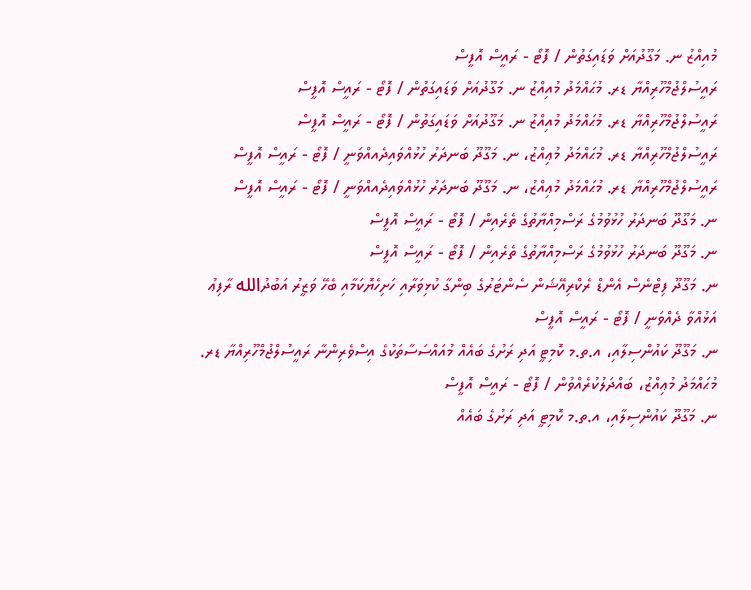މުއިއްޒު ނ. މަގޫދުއަށް ވަޑައިގަތުން / ފޮޓޯ - ރައީސް އޮފީސް
ރައީސުލްޖުމްހޫރިއްޔާ ޑރ. މުޙައްމަދު މުއިއްޒު ނ. މަގޫދުއަށް ވަޑައިގަތުން / ފޮޓޯ - ރައީސް އޮފީސް
ރައީސުލްޖުމްހޫރިއްޔާ ޑރ. މުޙައްމަދު މުއިއްޒު ނ. މަގޫދުއަށް ވަޑައިގަތުން / ފޮޓޯ - ރައީސް އޮފީސް
ރައީސުލްޖުމްހޫރިއްޔާ ޑރ. މުޙައްމަދު މުޢިއްޒު، ނ. މަގޫދޫ ބަނދަރު ހުޅުއްވައިދެއއްވަނީ / ފޮޓޯ - ރައީސް އޮފީސް
ރައީސުލްޖުމްހޫރިއްޔާ ޑރ. މުޙައްމަދު މުޢިއްޒު، ނ. މަގޫދޫ ބަނދަރު ހުޅުއްވައިދެއއްވަނީ / ފޮޓޯ - ރައީސް އޮފީސް
ނ. މަގޫދޫ ބަނދަރު ހުޅުވުމުގެ ރަސްމިއްޔާތުގެ ތެރެއިން / ފޮޓޯ - ރައީސް އޮފީސް
ނ. މަގޫދޫ ބަނދަރު ހުޅުވުމުގެ ރަސްމިއްޔާތުގެ ތެރެއިން / ފޮޓޯ - ރައީސް އޮފީސް
ނ. މަގޫދޫ ފިޓްނެސް އެންޑް ރެކްރިއޭޝަން ސެންޓަރުގެ ބިންގާ ކުޅިވަރާއި ހަށިހެޔޮކަމާއި ބެހޭ ވަޒީރު އަބުދުالله ރާފިޢު އަޅުއްވާ ދެއްވަނީ / ފޮޓޯ - ރައީސް އޮފީސް
ނ. މަގޫދޫ ކައުންސިލާއި، އ.ތ.މ ކޮމިޓީ އަދި ރަށުގެ ބައެއް މުއައްސަސާތަކުގެ އިސްވެރިންނާ ރައީސުލްޖުމްހޫރިއްޔާ ޑރ. މުޙައްމަދު މުޢިއްޒު، ބައްދަލުކުރެއްވުން / ފޮޓޯ - ރައީސް އޮފީސް
ނ. މަގޫދޫ ކައުންސިލާއި، އ.ތ.މ ކޮމިޓީ އަދި ރަށުގެ ބައެއް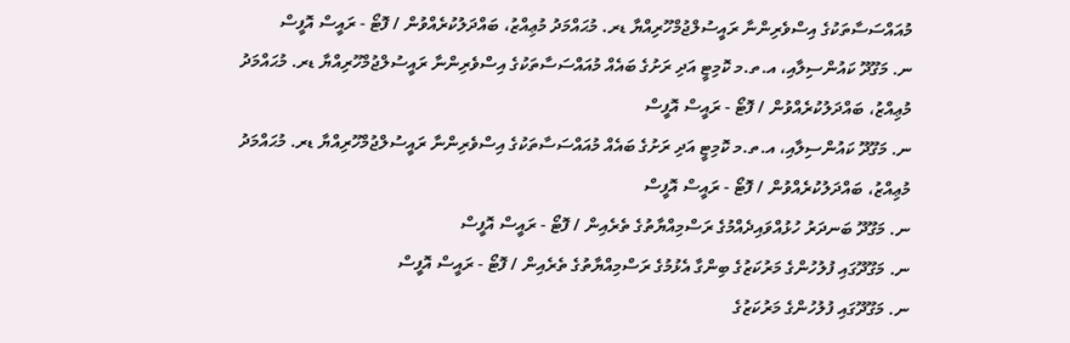މުއައްސަސާތަކުގެ އިސްވެރިންނާ ރައީސުލްޖުމްހޫރިއްޔާ ޑރ. މުޙައްމަދު މުޢިއްޒު، ބައްދަލުކުރެއްވުން / ފޮޓޯ - ރައީސް އޮފީސް
ނ. މަގޫދޫ ކައުންސިލާއި، އ.ތ.މ ކޮމިޓީ އަދި ރަށުގެ ބައެއް މުއައްސަސާތަކުގެ އިސްވެރިންނާ ރައީސުލްޖުމްހޫރިއްޔާ ޑރ. މުޙައްމަދު މުޢިއްޒު، ބައްދަލުކުރެއްވުން / ފޮޓޯ - ރައީސް އޮފީސް
ނ. މަގޫދޫ ކައުންސިލާއި، އ.ތ.މ ކޮމިޓީ އަދި ރަށުގެ ބައެއް މުއައްސަސާތަކުގެ އިސްވެރިންނާ ރައީސުލްޖުމްހޫރިއްޔާ ޑރ. މުޙައްމަދު މުޢިއްޒު، ބައްދަލުކުރެއްވުން / ފޮޓޯ - ރައީސް އޮފީސް
ނ. މަގޫދޫ ބަނދަރު ހުޅުއްވައިދެއްމުގެ ރަސްމިއްޔާތުގެ ތެރެއިން / ފޮޓޯ - ރައީސް އޮފީސް
ނ. މަގޫދޫގައި ފުލުހުންގެ މަރުކަޒުގެ ބިންގާ އެޅުމުގެ ރަސްމިއްޔާތުގެ ތެރެއިން / ފޮޓޯ - ރައީސް އޮފީސް
ނ. މަގޫދޫގައި ފުލުހުންގެ މަރުކަޒުގެ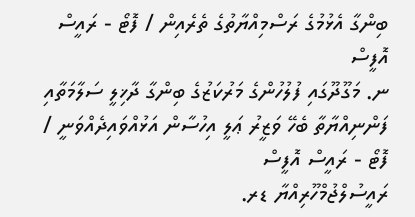ބިންގާ އެޅުމުގެ ރަސްމިއްޔާތުގެ ތެރެއިން / ފޮޓޯ - ރައީސް އޮފީސް
ނ. މަގޫދޫގައި ފުލުހުންގެ މަރުކަޒުގެ ބިންގާ ދާޚިލީ ސަލާމަތާއި ފަންނިއްޔާތާ ބެހޭ ވަޒީރު ޢަލީ އިހުސާން އަޅުއްވައިދެއްވަނީ / ފޮޓޯ - ރައީސް އޮފީސް
ރައީސުލްޖުމްހޫރިއްޔާ ޑރ.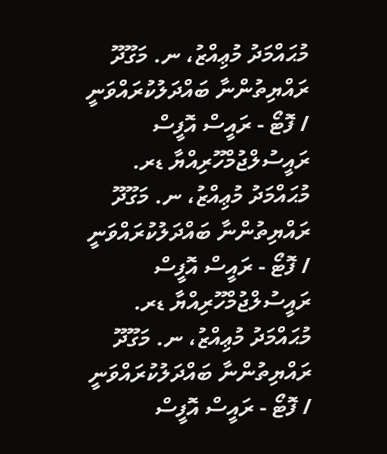މުޙައްމަދު މުޢިއްޒު، ނ. މަގޫދޫ ރައްޔިތުންނާ ބައްދަލުކުރައްވަނީ / ފޮޓޯ - ރައީސް އޮފީސް
ރައީސުލްޖުމްހޫރިއްޔާ ޑރ. މުޙައްމަދު މުޢިއްޒު، ނ. މަގޫދޫ ރައްޔިތުންނާ ބައްދަލުކުރައްވަނީ / ފޮޓޯ - ރައީސް އޮފީސް
ރައީސުލްޖުމްހޫރިއްޔާ ޑރ. މުޙައްމަދު މުޢިއްޒު، ނ. މަގޫދޫ ރައްޔިތުންނާ ބައްދަލުކުރައްވަނީ / ފޮޓޯ - ރައީސް އޮފީސް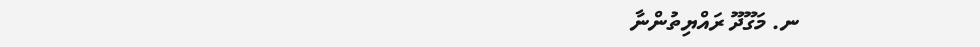ނ. މަގޫދޫ ރައްޔިތުންނާ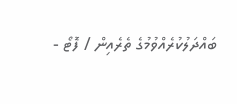ބައްދަލުކުރެއްވުމުގެ ތެރެއިން / ފޮޓޯ -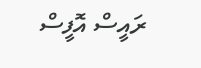ރައީސް އޮފީސް